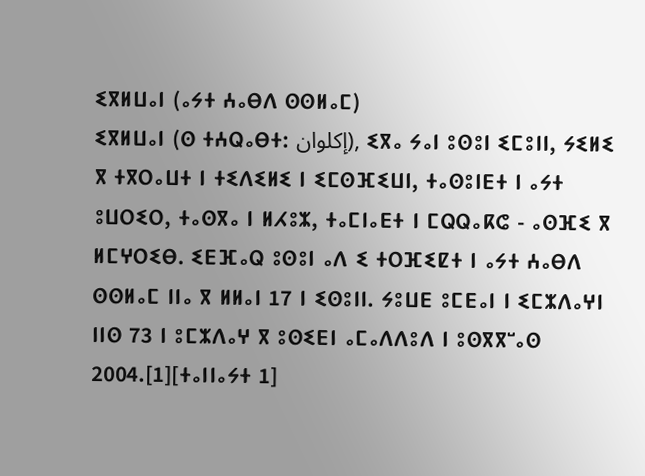ⵉⴳⵍⵡⴰⵏ (ⴰⵢⵜ ⵄⴰⴱⴷ ⵙⵙⵍⴰⵎ)
ⵉⴳⵍⵡⴰⵏ (ⵙ ⵜⵄⵕⴰⴱⵜ: إكلوان), ⵉⴳⴰ ⵢⴰⵏ ⵓⵙⵓⵏ ⵉⵎⵓⵏⵏ, ⵢⵉⵍⵉ ⴳ ⵜⴳⵔⴰⵡⵜ ⵏ ⵜⵉⴷⵉⵍⵉ ⵏ ⵉⵎⵙⴼⵉⵡⵏ, ⵜⴰⵙⵓⵏⴹⵜ ⵏ ⴰⵢⵜ ⵓⵡⵔⵉⵔ, ⵜⴰⵙⴳⴰ ⵏ ⵍⵃⵓⵣ, ⵜⴰⵎⵏⴰⴹⵜ ⵏ ⵎⵕⵕⴰⴽⵛ - ⴰⵙⴼⵉ ⴳ ⵍⵎⵖⵔⵉⴱ. ⵉⴹⴼⴰⵕ ⵓⵙⵓⵏ ⴰⴷ ⵉ ⵜⵔⴼⵉⵇⵜ ⵏ ⴰⵢⵜ ⵄⴰⴱⴷ ⵙⵙⵍⴰⵎ ⵏⵏⴰ ⴳ ⵍⵍⴰⵏ 17 ⵏ ⵉⵙⵓⵏⵏ. ⵢⵓⵡⴹ ⵓⵎⴹⴰⵏ ⵏ ⵉⵎⵣⴷⴰⵖⵏ ⵏⵏⵙ 73 ⵏ ⵓⵎⵣⴷⴰⵖ ⴳ ⵓⵙⵉⴹⵏ ⴰⵎⴰⴷⴷⵓⴷ ⵏ ⵓⵙⴳⴳⵯⴰⵙ 2004.[1][ⵜⴰⵏⵏⴰⵢⵜ 1]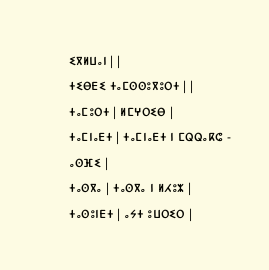ⵉⴳⵍⵡⴰⵏ | |
ⵜⵉⴱⴹⵉ ⵜⴰⵎⵙⵙⵓⴳⵓⵔⵜ | |
ⵜⴰⵎⵓⵔⵜ | ⵍⵎⵖⵔⵉⴱ |
ⵜⴰⵎⵏⴰⴹⵜ | ⵜⴰⵎⵏⴰⴹⵜ ⵏ ⵎⵕⵕⴰⴽⵛ - ⴰⵙⴼⵉ |
ⵜⴰⵙⴳⴰ | ⵜⴰⵙⴳⴰ ⵏ ⵍⵃⵓⵣ |
ⵜⴰⵙⵓⵏⴹⵜ | ⴰⵢⵜ ⵓⵡⵔⵉⵔ |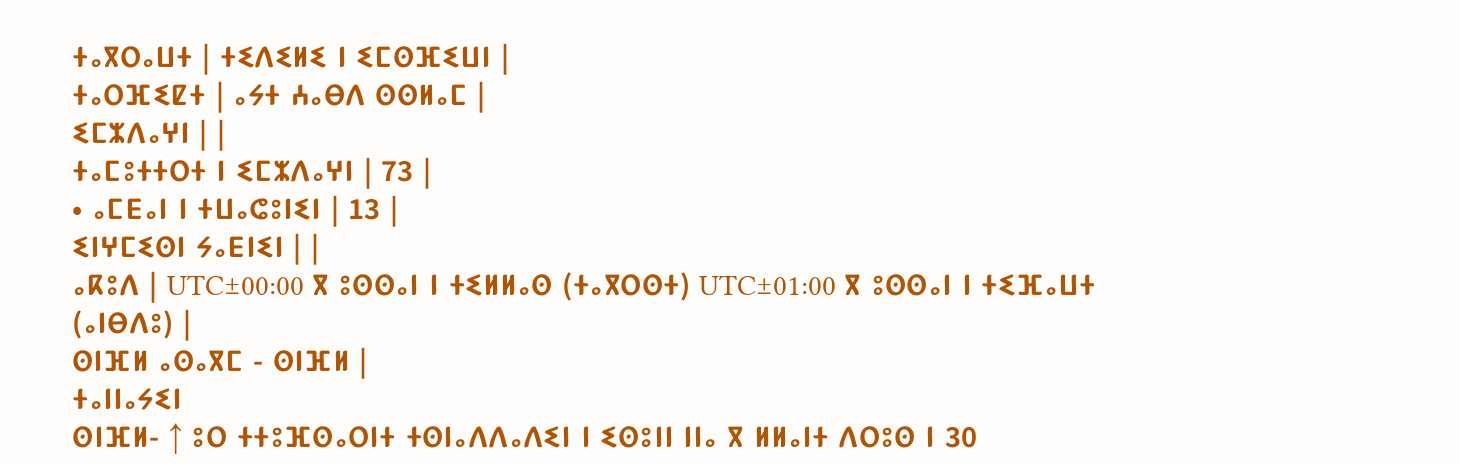ⵜⴰⴳⵔⴰⵡⵜ | ⵜⵉⴷⵉⵍⵉ ⵏ ⵉⵎⵙⴼⵉⵡⵏ |
ⵜⴰⵔⴼⵉⵇⵜ | ⴰⵢⵜ ⵄⴰⴱⴷ ⵙⵙⵍⴰⵎ |
ⵉⵎⵣⴷⴰⵖⵏ | |
ⵜⴰⵎⵓⵜⵜⵔⵜ ⵏ ⵉⵎⵣⴷⴰⵖⵏ | 73 |
• ⴰⵎⴹⴰⵏ ⵏ ⵜⵡⴰⵛⵓⵏⵉⵏ | 13 |
ⵉⵏⵖⵎⵉⵙⵏ ⵢⴰⴹⵏⵉⵏ | |
ⴰⴽⵓⴷ | UTC±00:00 ⴳ ⵓⵙⵙⴰⵏ ⵏ ⵜⵉⵍⵍⴰⵙ (ⵜⴰⴳⵔⵙⵜ) UTC±01:00 ⴳ ⵓⵙⵙⴰⵏ ⵏ ⵜⵉⴼⴰⵡⵜ (ⴰⵏⴱⴷⵓ) |
ⵙⵏⴼⵍ ⴰⵙⴰⴳⵎ - ⵙⵏⴼⵍ |
ⵜⴰⵏⵏⴰⵢⵉⵏ
ⵙⵏⴼⵍ- ↑ ⵓⵔ ⵜⵜⵓⴼⵙⴰⵔⵏⵜ ⵜⵙⵏⴰⴷⴷⴰⴷⵉⵏ ⵏ ⵉⵙⵓⵏⵏ ⵏⵏⴰ ⴳ ⵍⵍⴰⵏⵜ ⴷⵔⵓⵙ ⵏ 30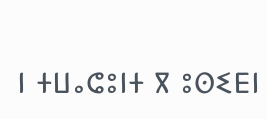ⵏ ⵜⵡⴰⵛⵓⵏⵜ ⴳ ⵓⵙⵉⴹⵏ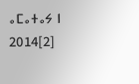ⴰⵎⴰⵜⴰⵢ ⵏ 2014[2]